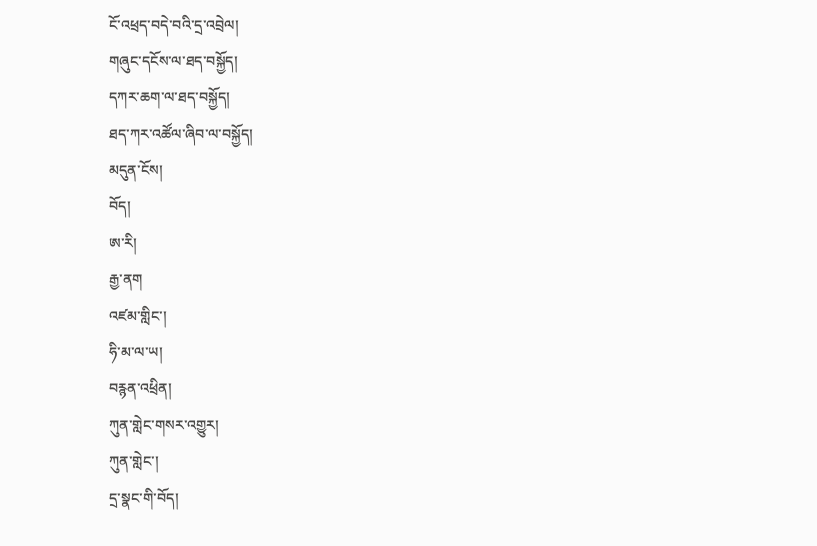ངོ་འཕྲད་བདེ་བའི་དྲ་འབྲེལ།
གཞུང་དངོས་ལ་ཐད་བསྐྱོད།
དཀར་ཆག་ལ་ཐད་བསྐྱོད།
ཐད་ཀར་འཚོལ་ཞིབ་ལ་བསྐྱོད།
མདུན་ངོས།
བོད།
ཨ་རི།
རྒྱ་ནག
འཛམ་གླིང་།
ཧི་མ་ལ་ཡ།
བརྙན་འཕྲིན།
ཀུན་གླེང་གསར་འགྱུར།
ཀུན་གླེང་།
དྲ་སྣང་གི་བོད།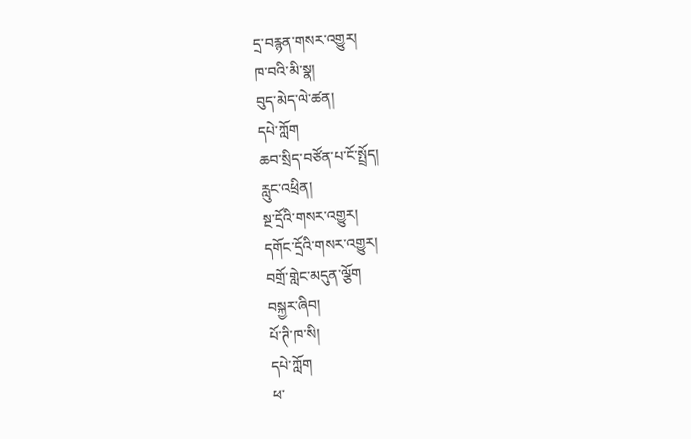དྲ་བརྙན་གསར་འགྱུར།
ཁ་བའི་མི་སྣ།
བུད་མེད་ལེ་ཚན།
དཔེ་ཀློག
ཆབ་སྲིད་བཙོན་པ་ངོ་སྤྲོད།
རླུང་འཕྲིན།
སྔ་དྲོའི་གསར་འགྱུར།
དགོང་དྲོའི་གསར་འགྱུར།
བགྲོ་གླེང་མདུན་ལྕོག
བསྐྱར་ཞིབ།
པོ་ཊི་ཁ་སི།
དཔེ་ཀློག
ཕ་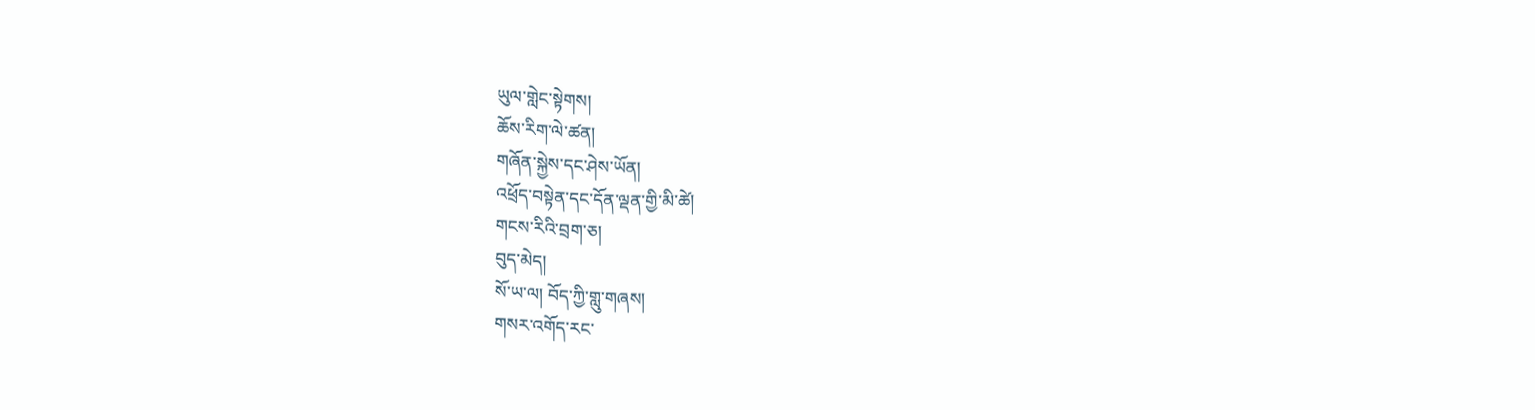ཡུལ་གླེང་སྟེགས།
ཆོས་རིག་ལེ་ཚན།
གཞོན་སྐྱེས་དང་ཤེས་ཡོན།
འཕྲོད་བསྟེན་དང་དོན་ལྡན་གྱི་མི་ཚེ།
གངས་རིའི་བྲག་ཅ།
བུད་མེད།
སོ་ཡ་ལ། བོད་ཀྱི་གླུ་གཞས།
གསར་འགོད་རང་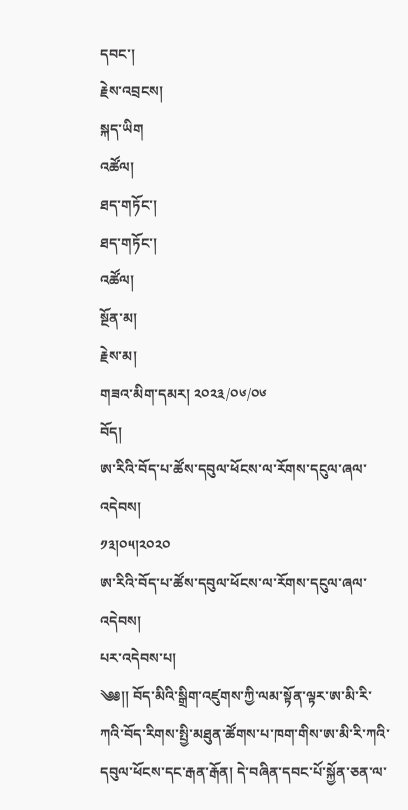དབང་།
རྗེས་འབྲངས།
སྐད་ཡིག
འཚོལ།
ཐད་གཏོང་།
ཐད་གཏོང་།
འཚོལ།
སྔོན་མ།
རྗེས་མ།
གཟའ་མིག་དམར། ༢༠༢༣/༠༦/༠༦
བོད།
ཨ་རིའི་བོད་པ་ཚོས་དབུལ་ཕོངས་ལ་རོགས་དངུལ་ཞལ་འདེབས།
༡༣།༠༥།༢༠༢༠
ཨ་རིའི་བོད་པ་ཚོས་དབུལ་ཕོངས་ལ་རོགས་དངུལ་ཞལ་འདེབས།
པར་འདེབས་པ།
༄༅།། བོད་མིའི་སྒྲིག་འཛུགས་ཀྱི་ལམ་སྟོན་ལྟར་ཨ་མི་རི་ཀའི་བོད་རིགས་སྤྱི་མཐུན་ཚོགས་པ་ཁག་གིས་ཨ་མི་རི་ཀའི་དབུལ་ཕོངས་དང་རྒན་རྒོན། དེ་བཞིན་དབང་པོ་སྐྱོན་ཅན་ལ་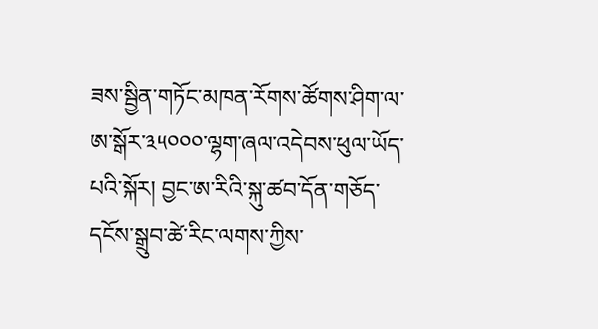ཟས་སྦྱིན་གཏོང་མཁན་རོགས་ཚོགས་ཤིག་ལ་ཨ་སྒོར་༣༥༠༠༠་ལྷག་ཞལ་འདེབས་ཕུལ་ཡོད་པའི་སྐོར། བྱང་ཨ་རིའི་སྐུ་ཚབ་དོན་གཅོད་དངོས་སྒྲུབ་ཚེ་རིང་ལགས་ཀྱིས་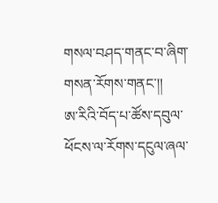གསལ་བཤད་གནང་བ་ཞིག་གསན་རོགས་གནང་།།
ཨ་རིའི་བོད་པ་ཚོས་དབུལ་ཕོངས་ལ་རོགས་དངུལ་ཞལ་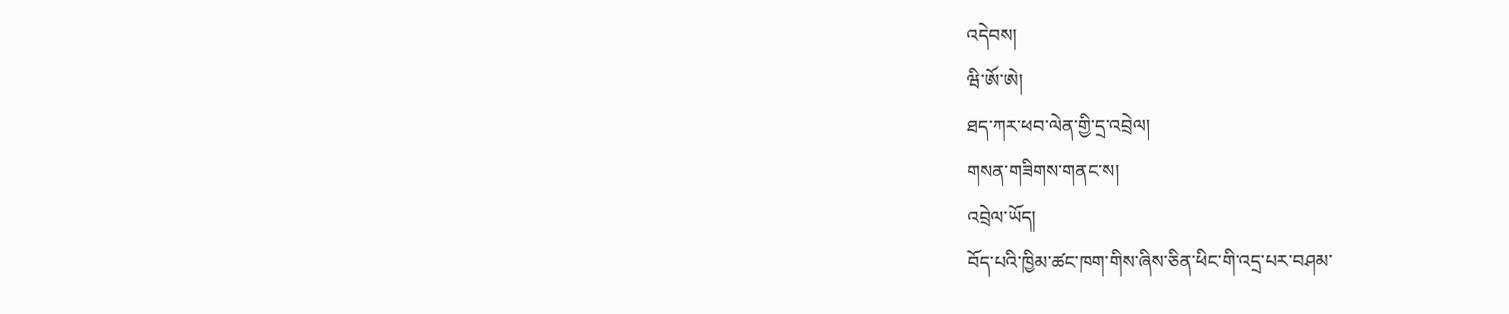འདེབས།
ཝི་ཨོ་ཨེ།
ཐད་ཀར་ཕབ་ལེན་གྱི་དྲ་འབྲེལ།
གསན་གཟིགས་གནང་ས།
འབྲེལ་ཡོད།
བོད་པའི་ཁྱིམ་ཚང་ཁག་གིས་ཞིས་ཅིན་ཕིང་གི་འདྲ་པར་བཤམ་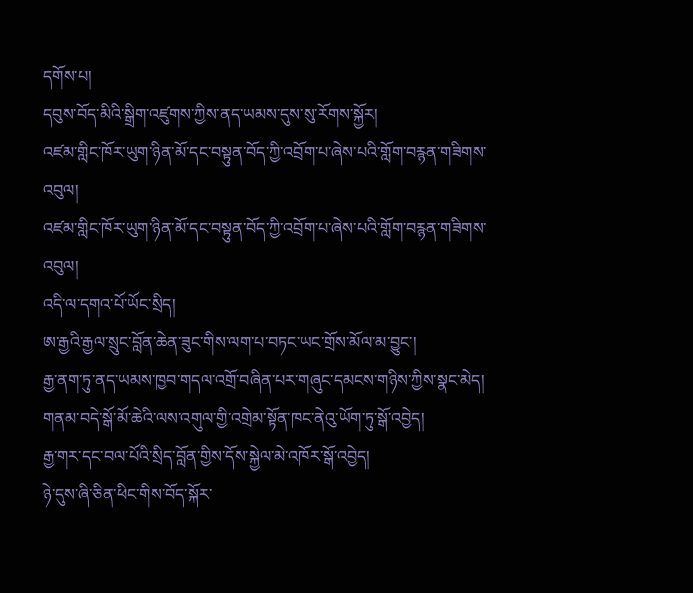དགོས་པ།
དབུས་བོད་མིའི་སྒྲིག་འཛུགས་ཀྱིས་ནད་ཡམས་དུས་སུ་རོགས་སྐྱོར།
འཛམ་གླིང་ཁོར་ཡུག་ཉིན་མོ་དང་བསྟུན་བོད་ཀྱི་འབྲོག་པ་ཞེས་པའི་གློག་བརྙན་གཟིགས་འབུལ།
འཛམ་གླིང་ཁོར་ཡུག་ཉིན་མོ་དང་བསྟུན་བོད་ཀྱི་འབྲོག་པ་ཞེས་པའི་གློག་བརྙན་གཟིགས་འབུལ།
འདི་ལ་དགའ་པོ་ཡོང་སྲིད།
ཨ་རྒྱའི་རྒྱལ་སྲུང་བློན་ཆེན་ཟུང་གིས་ལག་པ་བཏང་ཡང་གྲོས་མོལ་མ་བྱུང་།
རྒྱ་ནག་ཏུ་ནད་ཡམས་ཁྱབ་གདལ་འགྲོ་བཞིན་པར་གཞུང་དམངས་གཉིས་ཀྱིས་སྣང་མེད།
གནམ་བདེ་སྒོ་མོ་ཆེའི་ལས་འགུལ་གྱི་འགྲེམ་སྟོན་ཁང་ནེའུ་ཡོག་ཏུ་སྒོ་འབྱེད།
རྒྱ་གར་དང་བལ་པོའི་སྲིད་བློན་གྱིས་དོས་སྐྱེལ་མེ་འཁོར་སྒོ་འབྱེད།
ཉེ་དུས་ཞི་ཅིན་ཕིང་གིས་བོད་སྐོར་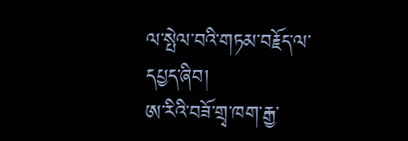ལ་སྤེལ་བའི་གཏམ་བརྗོད་ལ་དཔྱད་ཞིབ།
ཨ་རིའི་བཟོ་གྲྭ་ཁག་རྒྱ་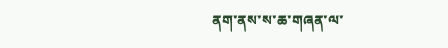ནག་ནས་ས་ཆ་གཞན་ལ་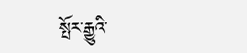སྤོར་རྒྱུའི་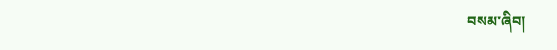བསམ་ཞིབ།